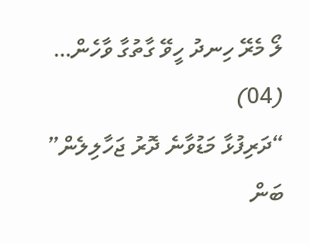ލޯ މެރޭ ހިނދު ހީވޭ ގާތުގާ ވާހެން… (04)
“ދަރިފުޅާ މަޑުވާނެ ދޮރު ޖަހާލިލެން”
ބަން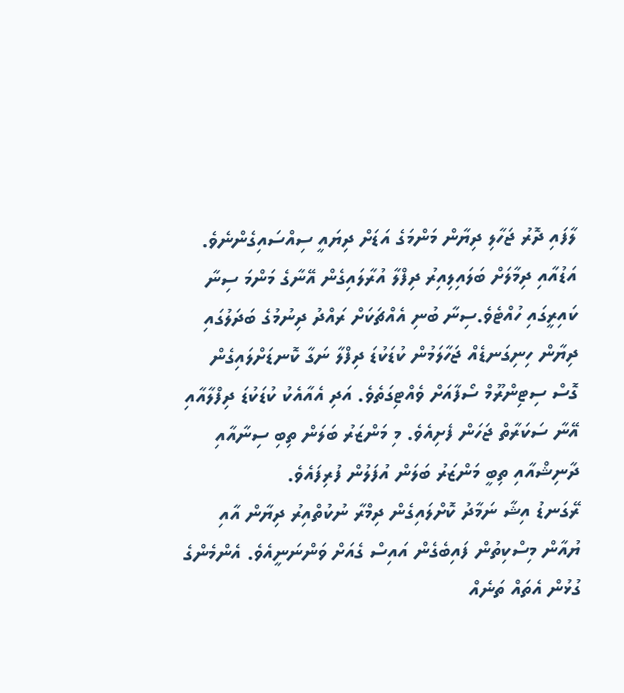ލާފައި ދޮރު ޖަހާލި ދިޔާން މަންމަގެ އަޑަށް ދިޔައީ ސިއްސައިގެންނެވެ. އަޑުއާއި ދިމާލަށް ބަލައިލިއިރު ދިފްލާ އުރާލައިގެން އޭނާގެ މަންމަ ސިނާ ކައިރީގައި ހުއްޓެވެ.ސިނާ ބުނި އެއްޗަކަށް ރައްދު ދިނުމުގެ ބަދަލުގައި ދިޔާން ހިނިގަނޑެއް ޖަހާލަމުން ކުޑަކުޑަ ދިފްލާ ނަގާ ކޮނޑަށްލައިގެން ގޮސް ސިޓިންރޫމް ސޯފާއަށް ވެއްޓިގަތެވެ. އަދި އެއާއެކު ކުޑަކުޑަ ދިފްލާއާއި އޭނާ ސަކަރާތް ޖަހަން ފެށިއެވެ. މި މަންޒަރު ބަލަން ތިބި ސިނާއާއި ދާނިޝްއާއި ތިބީ މަންޒަރު ބަލަން އުފަލުން ފުރިފައެވެ.
ރޭގަނޑު އިޝާ ނަމާދު ކޮށްލައިގެން ދިމްރާ ނުކުތްއިރު ދިޔާން އާއި ޔުއާން މިސްކިތުން ފައިބެގެން އައިސް ގެއަށް ވަންނަނީއެވެ. އެންމެންގެ ގުޅުން އެތައް ތަނެއް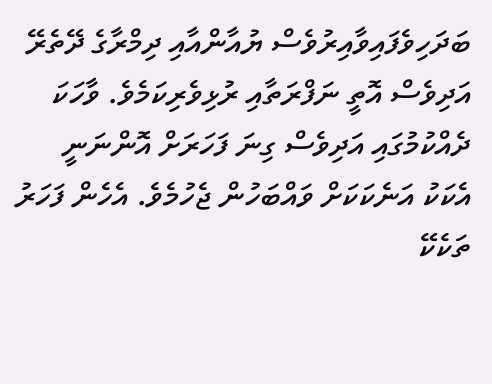ބަދަހިވެފައިވާއިރުވެސް ޔުއާންއާއި ދިމްރާގެ ދޭތެރޭ އަދިވެސް އޮތީ ނަފްރަތާއި ރުޅިވެރިކަމެވެ. ވާހަކަ ދެއްކުމުގައި އަދިވެސް ގިނަ ފަހަރަށް އޮންނަނީ އެކަކު އަނެކަކަށް ވައްބަހުން ޖެހުމެވެ. އެހެން ފަހަރު ތަކެކޭ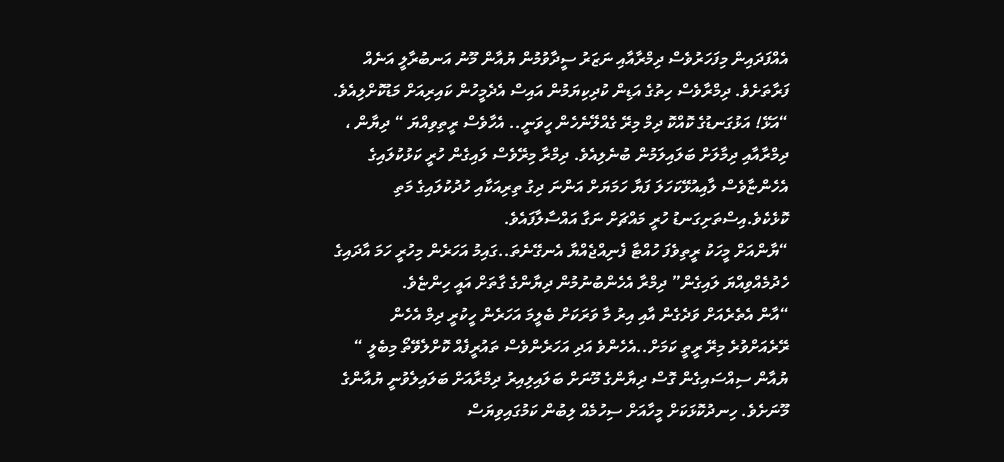އެއްފަދައިން މިފަހަރުވެސް ދިމްރާއާއި ނަޒަރު ސީދާވުމުން ޔުއާން މޫނު އަނބުރާލީ އަނެއް ފަރާތަށެވެ. ދިމްރާވެސް ހިތުގެ އަޑިން ކުދިކިޔަމުން އައިސް އެދެމީހުން ކައިރިއަށް މަޑުކޮށްލިއެވެ.
“އަޅޭ! އަޅުގަނޑުގެ ކޮއްކޮ ދިމް މިރޭ ގެއްލޭނެހެން ހީވަނީ.. އެހާވެސް ރީތިވިއްޔަ “ ދިޔާން ، ދިމްރާއާއި ދިމާލަށް ބަލައިލަމުން ބުނެލިއެވެ. ދިމްރާ މިރޭވެސް ލައިގެން ހުރީ ކަޅުކުލައިގެ އެހެންޏާވެސް ލާއިއުޅޭކަހަލަ ފަޔާ ހަމަޔަށް އަންނަ ދިގު ތިރިއަކާއި ހުދުކުލައިގެ މަތި ކޮޅެކެވެ.އިސްތަށިގަނޑު ހުރީ މައްޗަށް ނަގާ އައްސާލާފައެވެ.
“ޔާންއަށް މީހަކު ރީތިވެފަ ހުއްޓާ ފެނިއްޖެއްޔާ އެނގޭނެތަ..ގައިމު އަހަރެން މިހުރީ ހަމަ އާދައިގެ ހެދުމެއްވިއްޔަ ލައިގެން” ދިމްރާ އެހެންބުނުމުން ދިޔާންގެ ގާތަށް އައީ ހިންޏެވެ.
“އާން އެތެރެއަށް ވަދެގެން އާއި އިރު މާ ވަރަކަށް ބެލީމަ އަހަރެން ހީކުރީ ދިމް އެހެން ރޭރެއަށްވުރެ މިރޭ ރީތީ ކަމަށް..އެހެންވެ އަދި އަހަރެންވެސް ތައުރީފެއް ކޮށްލެވޭތޯ މިބެލީ “ ޔުއާން ސިއްސައިގެން ގޮސް ދިޔާންގެ މޫނަށް ބަލައިލިއިރު ދިމްރާއަށް ބަލައިލެވުނީ ޔުއާންގެ މޫނަށެވެ. ހިނދުކޮޅަކަށް މީހާއަށް ސިހުމެއް ލިބުން ކަމުގައިވިޔަސް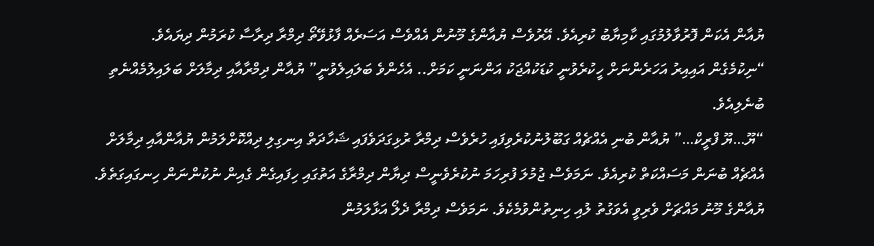ޔުއާން އެކަން ފޮރުވާލުމުގައި ކާމިޔާބު ކުރިއެވެ. އޭރުވެސް ޔުއާންގެ މޫނުން އެއްވެސް އަސަރެއް ފާޅުވޭތޯ ދިމްރާ ދިރާސާ ކުރަމުން ދިޔައެވެ.
“ނިކުމެގެން އައިއިރު އަހަރެންނަށް ހީކުރެވުނީ ކުޑަކުއްޖަކު އަންނަނީ ކަމަށް.. އެހެންވެ ބަލައިލެވުނީ” ޔުއާން ދިމްރާއާއި ދިމާލަށް ބަލައިލުމެއްނެތި ބުނެލިއެވެ.
“ޔޫ…ޔޫ ފްރީކް…” ޔުއާން ބުނި އެއްޗެއް ގަބޫލުނުކުރެވިފައި ހުރެވެސް ދިމްރާ ރުޅިގަދަވެފައި ޝަހާދަތް އިނގިލި ދިއްކޮށްލަމުން ޔުއާންއާއި ދިމާލަށް އެއްޗެއް ބުނަން މަސައްކަތް ކުރިއެވެ. ނަމަވެސް ޖުމުލަ ފުރިހަމަ ނުކުރެވެނީސް ދިޔާން ދިމްރާގެ އަތުގައި ހިފައިގެން ގެއިން ނުކުންނަން ހިނގައިގަތެވެ. ޔުއާންގެ މޫނު މައްޗަށް ވެރިވީ އެވަގުތު ލުއި ހިނިތުންވުމެކެވެ. ނަމަވެސް ދިމްރާ ދެލޯ އަޅާލަމުން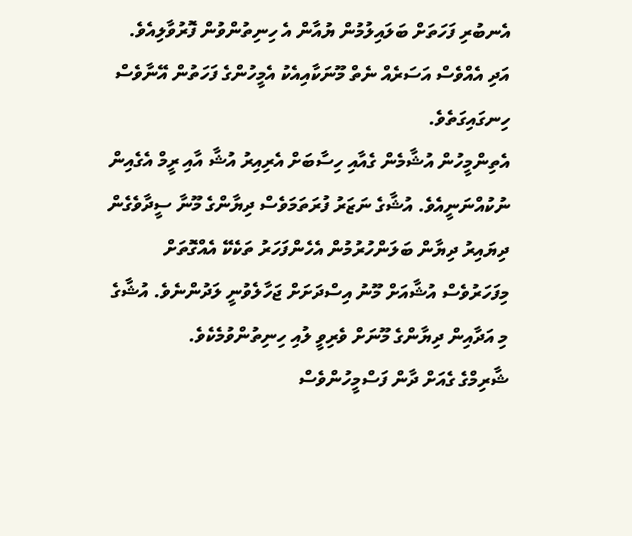އެނބުރި ފަހަތަށް ބަލައިލުމުން ޔުއާން އެ ހިނިތުންވުން ފޮރުވާލިއެވެ. އަދި އެއްވެސް އަސަރެއް ނެތް މޫނަކާއިއެކު އެމީހުންގެ ފަހަތުން އޭނާވެސް ހިނގައިގަތެވެ.
އެތިންމީހުން އުޝާމެން ގެއާއި ހިސާބަށް އެރިއިރު އުޝާ އާއި ރީމް އެގެއިން ނުކުއްނަނީއެވެ. އުޝާގެ ނަޒަރު ފުރަތަމަވެސް ދިޔާންގެ މޫނާ ސީދާވެގެން ދިޔައިރު ދިޔާން ބަލަންހުރުމުން އެހެންފަހަރު ތަކެކޭ އެއްގޮތަށް މިފަހަރުވެސް އުޝާއަށް މޫނު އިސްދަށަށް ޖަހާލެވުނީ ލަދުންނެވެ. އުޝާގެ މި އަދާއިން ދިޔާންގެ މޫނަށް ވެރިވީ ލުއި ހިނިތުންވުމެކެވެ.
ޝާރިމްގެ ގެއަށް ދާން ފަސްމީހުންވެސް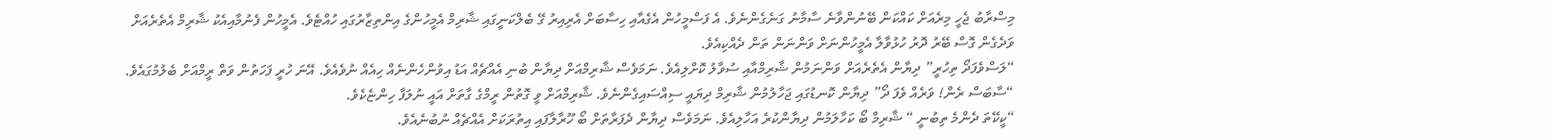މިސްރާބު ޖެހީ މިރެއަށް ކައްކަން ބޭނުންވާނެ ސާމާނު ގަނެގެންނެވެ. އެ ފަސްމީހުން އެގެއާއި ހިސާބަށް އެރިއިރު ގޭ ބެލްކަނީގައި ޝާރިމް އެމީހުންގެ އިންތިޒާރުގައި ހުއްޓެވެ. އެމީހުން ފެނުމާއިއެކު ޝާރިމް އެތެރެއަށް ވަދެގެން ގޮސް ބޭރު ދޮރު ހުޅުވާލާ އެމީހުންނަށް ވަންނަން ތަން ދެއްކިއެވެ.
“ލަސްވެފަދޯ ތިހުރީ” ދިޔާން އެތެރެއަށް ވަންނަމުން ޝާރިމްއާއި ސުވާލު ކޮށްލިއެވެ. ނަމަވެސް ޝާރިމްއަށް ދިޔާން ބުނި އެއްޗެއް އަޑު އިވުންހެންނެއް ހިއެއް ނުވެއެވެ. އޭނަ ހުރީ ފަހަތުން ވަތް ރީމްއަށް ބެލުމުގައެވެ.
“ސާބަސް ރެން! ވަރެއް ވެފަ ދޯ” ދިޔާން ކޮނޑުގައި ޖަހާލުމުން ޝާރިމް ދިޔައީ ސިއްސައިގެންނެވެ. ޝާރިމްއަށް ވީ ގޮތުން ރީމްގެ ގާތަށް އައީ ނުލަފާ ހިންޏެކެވެ.
“ކީކޭތަ ދެންމެ ތިބުނީ “ ޝާރިމް ބޯ ކަހާލަމުން ދިޔާންކުރެ އަހާލިއެވެ. ނަމަވެސް ދިޔާން ދެފަރާތަށް ބޯ ހޫރާލާފައި އިތުރަކަށް އެއްޗެއް ނުބުނެއެވެ.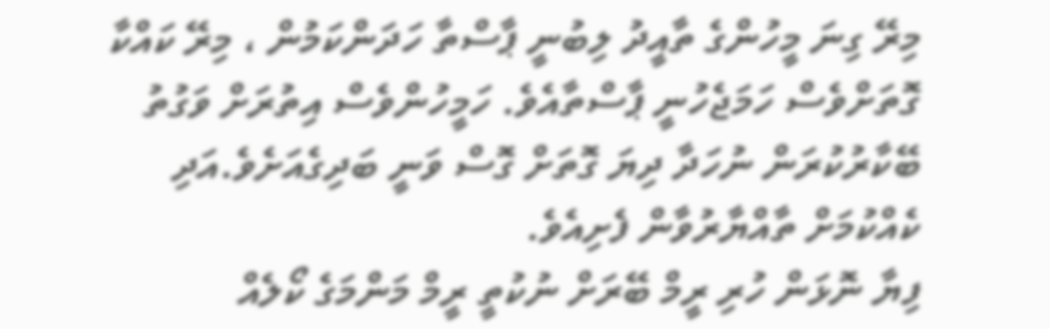މިރޭ ގިނަ މީހުންގެ ތާއީދު ލިބުނީ ޕާސްތާ ހަދަންކަމުން ، މިރޭ ކައްކާ ގޮތަށްވެސް ހަމަޖެހުނީ ޕާސްތާއެވެ. ހަމީހުންވެސް އިތުރަށް ވަގުތު ބޭކާރުކުރަން ނުހަދާ ދިޔަ ގޮތަށް ގޮސް ވަނީ ބަދިގެއަށެވެ.އަދި ކެއްކުމަށް ތާއްޔާރުވާން ފެށިއެވެ.
ފިޔާ ނޮޅަން ހުރި ރީމް ބޭރަށް ނުކުތީ ރީމް މަންމަގެ ކޯލެއް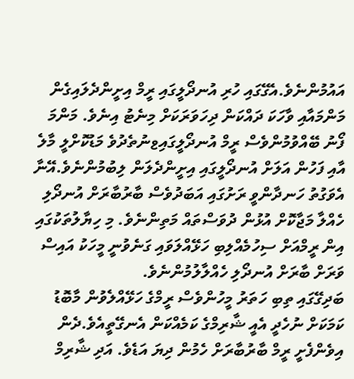އައުމުންނެވެ.އެގޭގައި ހުރި އުނދޯލީގައި ރީމް އިށީންދެލައިގެން މަންމައާއި ވާހަކަ ދައްކަން ދިހަވަރަކަށް މިނެޓު އިނެވެ. މަންމަ ފޯނު ބޭއްވުމުންވެސް ރީމް އުނދޯލީގައިޱނުތެދުވެ މަޑުކޮށްލީ މާލެ އާއި ފަހުން އަލަށް އުނދޯލީގައި އިށީންދެލަން ލިބުމުންނެވެ.އޭނާ އެވަގުތު ހަނދާންވީ ރަށުގައި އަބަދުވެސް ބާރުބާރަށް އުނދޯލި ހެއްލާ މަޖާކޮށް އުޅުން ދުވަސްތައް މަތިންނެވެ. މި ހިޔާލުތަކުގައި އިން ރީމްއަށް ސިހުމެއްލިބި ހަޅޭއްލަވައި ގަނެވުނީ މީހަކު އައިސް ވަރަށް ބާރަށް އުނދޯލި ހެއްލާލުމުންނެވެ.
ބަދިގޭގައި ތިބި ހަތަރު މީހުންވެސް ރީމްގެ ހަޅޭއްލެވުން މާބޮޑު ކަމަކަށް ނުހެދީ އެއީ ޝާރިމްގެ ކަމެއްކަން އެނގޭތީއެވެ.ދެން އިވެންފެށީ ރީމް ބާރުބާރަށް ހެމުން ދިޔަ އަޑެވެ. އަދި ޝާރިމް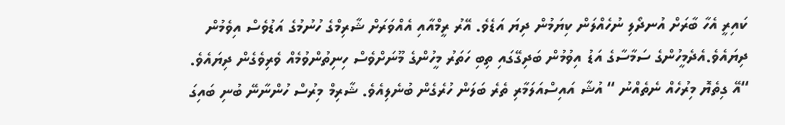ކައިރީ އެހާ ބާރަށް އުނދޯލި ނުހެއްލަން ކިޔަމުން ދިޔަ އަޑެވެ. އޭރު ރީމްއާއި އެއްވަރަށް ޝާރިމްގެ ހުނުމުގެ އަޑުވެސް އިވެމުން ދިޔައެވެ.އެދެމީހުންގެ ސަމާސާގެ އަޑު އިވުމުން ބަދިގޭގައި ތިބި ހަތަރު މީހުންގެ މޫނަށްވެސް ހިނިތުންވުމެއް ވެރިވެގެން ދިޔައެވެ.
“އޭ ގިތެޔޮ މިރުހެއް ނެތެއްނު “ އުޝާ އައިސްއަލަމާރި ތެރެ ބަލަން ހުރެގެން ބުނެލިއެވެ. ޝާރިމް މިރުސް ހުންނާނޭ ބުނި ބައިގަ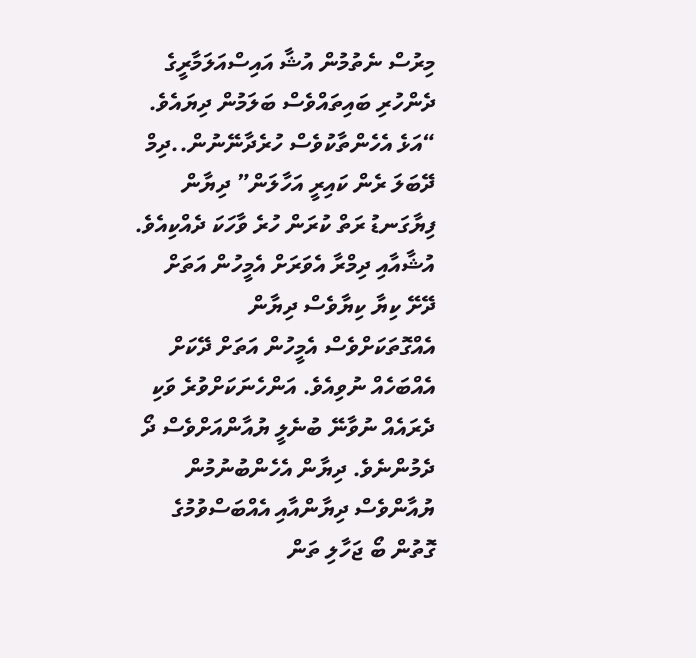މިރުސް ނެތުމުން އުޝާ އައިސްއަލަމާރީގެ ދެންހުރި ބައިތައްވެސް ބަލަމުން ދިޔައެވެ.
“އަޅެ އެހެންތާކުވެސް ހުރެދާނޭނުން..ދިމް ދޭބަލަ ރެން ކައިރީ އަހާލަން” ދިޔާން ފިޔާގަނޑު ރަތް ކުރަން ހުރެ ވާހަކަ ދެއްކިއެވެ. އުޝާއާއި ދިމްރާ އެވަރަށް އެމީހުން އަތަށް ދޭށޭ ކިޔާ ކިޔާވެސް ދިޔާން އެއްގޮތަކަށްވެސް އެމީހުން އަތަށް ދޭކަށް އެއްބަހެއް ނުވިއެވެ. އަންހެނަކަށްވުރެ ވަކި ދެރައެއް ނުވާނޭ ބުނެލީ ޔުއާންއަށްވެސް ދޯ ދެމުންނެވެ. ދިޔާން އެހެންބުނުމުން ޔުއާންވެސް ދިޔާންއާއި އެއްބަސްވުމުގެ ގޮތުން ބޯ ޖަހާލި ތަން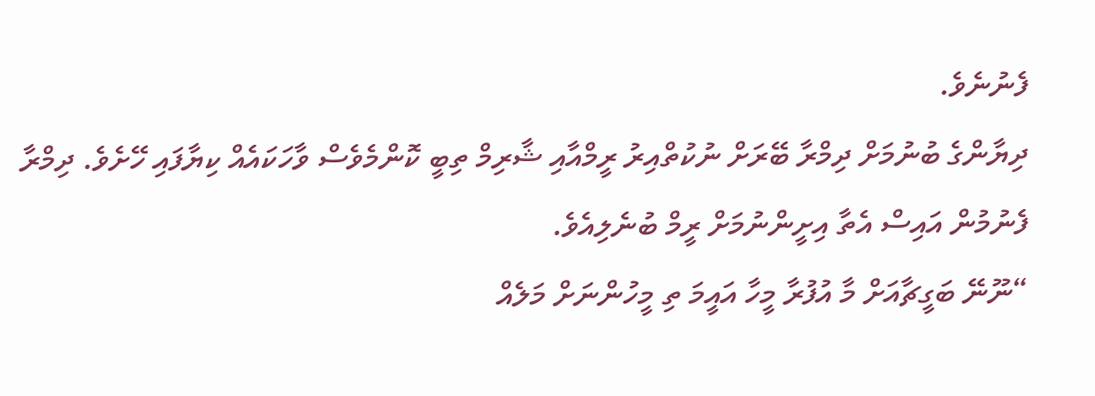ފެނުނެވެ.
ދިޔާންގެ ބުނުމަށް ދިމްރާ ބޭރަށް ނުކުތްއިރު ރީމްއާއި ޝާރިމް ތިބީ ކޮންމެވެސް ވާހަކައެއް ކިޔާފައި ހޭށެވެ. ދިމްރާ ފެނުމުން އައިސް އެތާ އިށީންނުމަށް ރީމް ބުނެލިއެވެ.
“ނޫނޭ ބަގީޗާއަށް މާ އުފުރާ މީހާ އައީމަ ތި މީހުންނަށް މަލެއް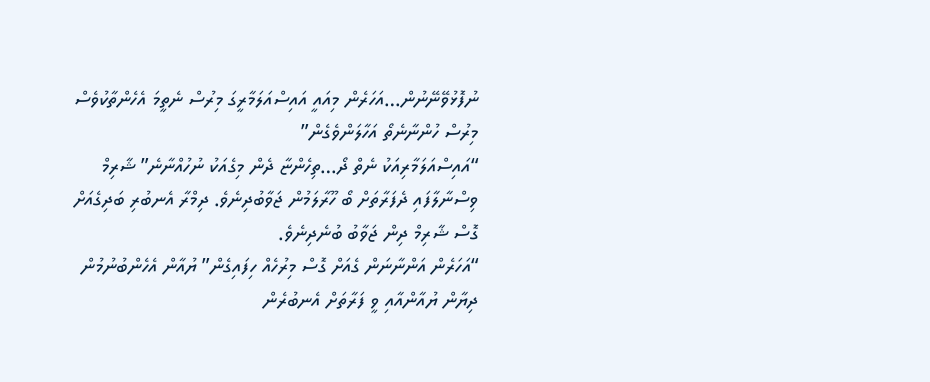ނުފޮޅުވޭނޭނުން…އަހަރެން މިއައީ އައިސްއަލަމާރީގަ މިރުސް ނެތީމަ އެހެންތާކުވެސް މިރުސް ހުންނާނެތޯ އަހާލަންވެގެން”
“އައިސްއަލަމާރިއަކު ނެތް ދޯ…ތިހެންޏާ ދެން މިގެއަކު ނުހުއްނާނެ” ޝާރިމް ވިސްނާލާފައި ދެފަރާތަށް ބޯ ހޫރާލަމުން ޖަވާބުދިނެވެ. ދިމްރާ އެނބުރި ބަދިގެއަށް ގޮސް ޝާރިމް ދިން ޖަވާބު ބުނެދިނެވެ.
“އަހަރެން އަންނާނަން ގެއަށް ގޮސް މިރުހެއް ހިފައިގެން” ޔުއާން އެހެންބުނުމުން ދިޔާން ޔުއާންއާއި ވީ ފަރާތަށް އެނބުރެން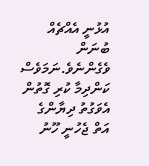އުޅުނީ އެއްޗެއް ބުނަން ވެގެންނެވެ.ނަމަވެސް ކަންދިމާ ކުރި ގޮތުން އެވަގުތު ދިޔާންގެ އަތް ޖެހުނީ ހޫނު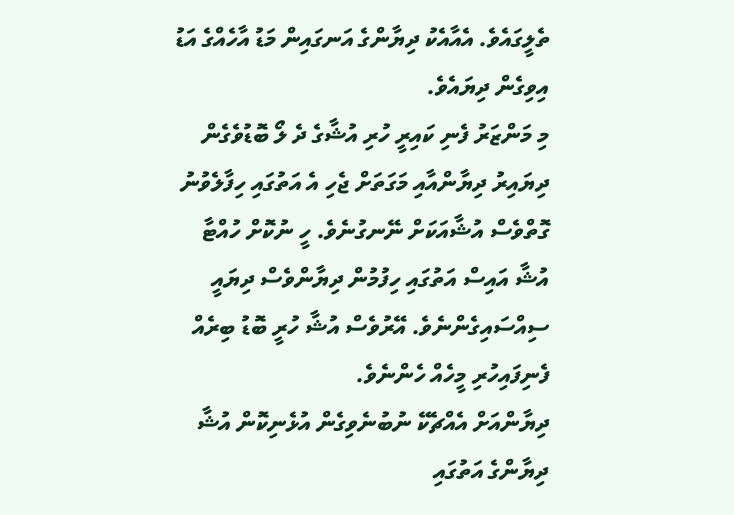ތެލީގައެވެ. އެއާއެކު ދިޔާންގެ އަނގައިން މަޑު އާހެއްގެ އަޑު އިވިގެން ދިޔައެވެ.
މި މަންޒަރު ފެނި ކައިރީ ހުރި އުޝާގެ ދެ ލޯ ބޮޑުވެގެން ދިޔައިރު ދިޔާންއާއި މަގަތަށް ޖެހި އެ އަތުގައި ހިފާލެވުނު ގޮތްވެސް އުޝާއަކަށް ނޭނގުނެވެ. ހީ ނުކޮށް ހުއްޓާ އުޝާ އައިސް އަތުގައި ހިފުމުން ދިޔާންވެސް ދިޔައީ ސިއްސައިގެންނެވެ. އޭރުވެސް އުޝާ ހުރީ ބޮޑު ބިރެއް ފެނިފައިހުރި މީހެއް ހެންނެވެ.
ދިޔާންއަށް އެއްޗެކޭ ނުބުނެވިގެން އުޅެނިކޮން އުޝާ ދިޔާންގެ އަތުގައި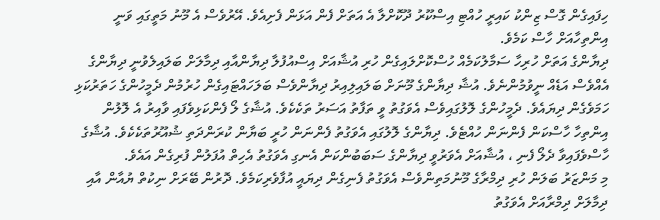ހިފައިގެން ގޮސް ޒިންކު ކައިރީ ހުއްޓި އިސްކޫރު ދޫކޮށްލާ އެ އަތަށް ފެން އަޅަން ފެށިއެވެ. އޭރުވެސް އެ މޫނު މަތީގައި ވަނީ އިންތިހާއަށް ހާސް ކަމެވެ.
ދިޔާންގެ އަތަށް ހުރިހާ ސަމާލުކަމެއް ހުސްކޮށްލައިގެން ހުރި އުޝާއަށް އިސްއުފުލާ ދިޔާންއާއި ދިމާލަށް ބަލައިލެވުނީ ދިޔާންގެ އެއްވެސް އަޑެއް ނީވުމުންނެވެ. އުޝާ ދިޔާންގެ މޫނަށް ބަލައިލިއިރު ދިޔާންވެސް ބަލަހައްޓައިގެން ހުރުމުން ދެމީހުންގެ ހަތަރުކަޅި ހަމަވެގެން ދިޔައެވެ. ދެމީހުންގެ ލޮލުގައިވެސް އެވަގުތު ވީ ތަފާތު އަސަރު ތަކެކެވެ. އުޝާގެ ލޯ ފެންކަޅިވެފައި ވާއިރު އެ ލޮލުން އިންތިހާ ހާސްކަން ފެންނަން ހުއްޓެވެ. ދިޔާންގެ ލޮލުގައި އެވަގުތު ފެންނަން ހުރީ ބަޔާން ކުރަންދަތި ޝުއޫރުތަކެކެވެ. އުޝާގެ ހާސްވެފައިވާ ދެލޯ ފެނި ، އުޝާއަށް އެވަރުވީ ދިޔާންގެ ސަބަބުންކަން އެނގި އެވަގުތު އެހިތް އުފަލުން ފުރިގެން އައެވެ.
މި މަންޒަރު ބަލަން ހުރި ދިމްރާގެ މޫނުމަތިންވެސް އެވަގުތު ފެނިގެން ދިޔައީ އުފާވެރިކަމެވެ. ދޮރުން ބޭރަށް ނިކުތް ޔުއާން އާއި ދިމާލަށް ދިމްރާއަށް އެވަގުތު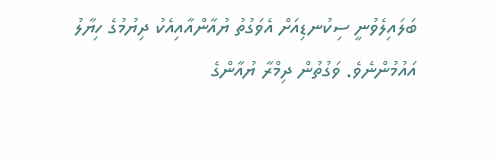ބަލައިލެވުނީ ސިކުނޑިއަށް އެވަގުތު ޔުއާންއާއިއެކު ދިޔުމުގެ ހިޔާލު އައުމުންނެވެ. ވަގުތުން ދިމްރާ ޔުއާންގެ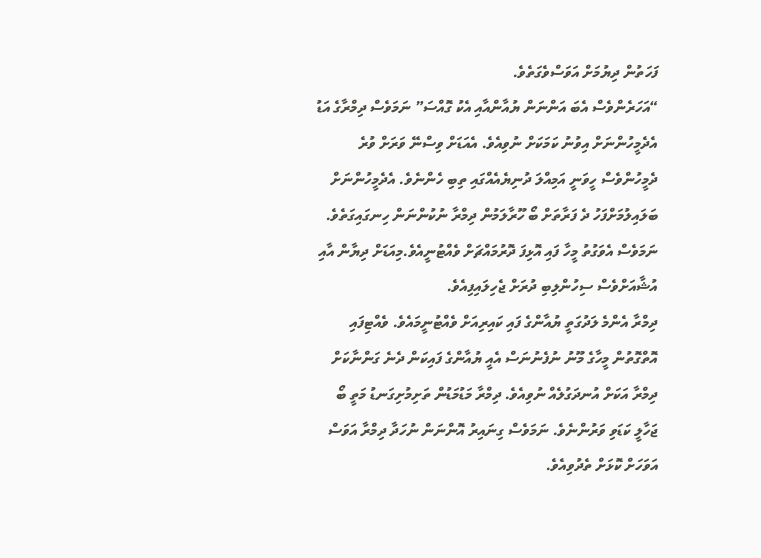ފަހަތުން ދިޔުމަށް އަވަސްވެގަތެވެ.
“އަހަރެންވެސް އެބަ އަންނަން ޔުއާންއާއި އެކު ގޮއްސަ” ނަމަވެސް ދިމްރާގެ އަޑު އެދެމީހުންނަށް އިވުނު ކަމަކަށް ނުވިއެވެ. އެއަޑަށް ވިސްނޭ ވަރަށް ވުރެ ދެމީހުންވެސް ހީވަނީ އަމިއްލަ ދުނިޔެއެއްގައި ތިބި ހެންނެވެ. އެދެމީހުންނަށް ބަލައިލުމަށްފަހު ދެ ފަރާތަށް ބޯ ހޫރާލަމުން ދިމްރާ ނުކުންނަން ހިނގައިގަތެވެ. ނަމަވެސް އެވަގުތު މީހާ ފައި އޮޅިފަ ދޮރުމައްޗަށް ވެއްޓުނީއެވެ.މިއަޑަށް ދިޔާން އާއި އުޝާއަށްވެސް ސިހުންލިބި ދުރަށް ޖެހިލައިފިއެވެ.
ދިމްރާ އެންމެ ލަދުގަތީ ޔުއާންގެ ފައި ކައިރިއަށް ވެއްޓުނީމައެވެ. ވެއްޓިފައި އޮތްގޮތުން މީހާގެ މޫނު ނުފެނުނަސް އެއީ ޔުއާންގެ ފައިކަން ދެނެ ގަންނާކަށް ދިމްރާ އަކަށް އުނދަގުލެއް ނުވިއެވެ. ދިމްރާ މަޑުމަޑުން ތަށިމުށިގަނޑު މަތީ ބޯ ޖަހާލީ ކަޑަވި ވަރުންނެވެ. ނަމަވެސް ގިނައިރު އޮންނަން ނުހަދާ ދިމްރާ އަވަސް އަވަހަށް ކޮޅަށް ތެދުވިއެވެ.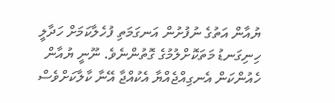ޔުއާން އަތުގެ ނުފުށުން އަނގަމަތި ފުހެލާކަމަށް ހަދާލީ ހިނިގަނޑު މަތަކޮށްލުމުގެ ގޮތުންނެވެ. ނޫނީ ޔުއާން ހެއުންކަން އެނގިއްޖެއްޔާ އެކުއްޖާ އޭނާ ކާލާކަށްވެސް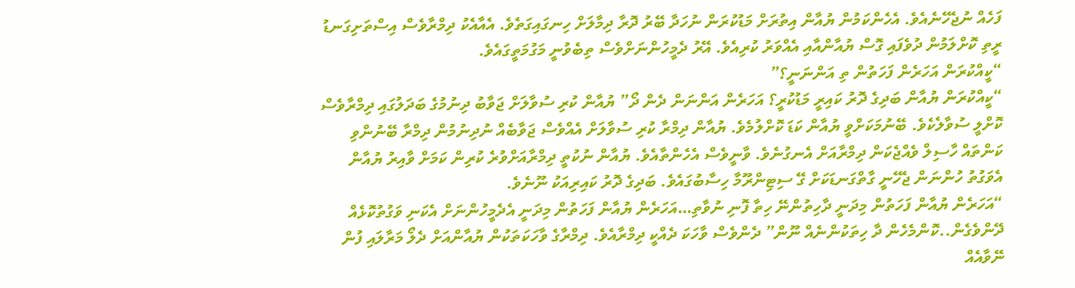ފަހެއް ނުޖެހޭނެއެވެ. އެހެންކަމުން ޔުއާން އިތުރަށް މަޑުކުރަން ނުހަދާ ބޭރު ދޮރާ ދިމާލަށް ހިނގައިގަތެވެ. އެއާއެކު ދިމްރާވެސް އިސްތަށިގަނޑު ރީތި ކޮށްލަމުން ދުވެފައި ގޮސް ޔުއާންއާއި އެއްވަރު ކުރިއެވެ. އޭރު ދެމީހުންނަށްވެސް ތިބެވުނީ މަގުމަތީގައެވެ.
“ކީއްކުރަން އަހަރެން ފަހަތުން ތި އަންނަނީ؟”
“ކީއްކުރަން ޔުއާން ބަދިގެ ދޮރު ކައިރީ މަޑުކުރީ؟ އަހަރެން އަންނަން ދެން ދޯ” ޔުއާން ކުރި ސުވާލަށް ޖަވާބު ދިނުމުގެ ބަދަލުގައި ދިމްރާވެސް ކޮށްލީ ސުވާލެކެވެ. ބޭނުމަކަށްވީ ޔުއާން ކަޑަ ކޮށްލުމެވެ. ޔުއާން ދިމްރާ ކުރި ސުވާލަށް އެއްވެސް ޖަވާބެއް ނުދިނުމުން ދިމްރާ ބޭނުންވި ކަންތައް ހާސިލް ވެއްޖެކަން ދިމްރާއަށް އެނގުނެވެ. ވާނީވެސް އެހެންތާއެވެ. ޔުއާން ނުކުތީ ދިމްރާއަށްވުރެ ކުރިން ކަމަށް ވާއިރު ޔުއާން އެވަގުތު ހުންނަން ޖެހޭނީ ގާތްގަނޑަކަށް ގޭ ސިޓިންރޫމާ ހިސާބުގައެވެ. ބަދިގެ ދޮރު ކައިރިއަކު ނޫނެވެ.
“އަހަރެން ޔުއާން ފަހަތުން މިދަނީ ދާހިތުންނޭ ހިތާ ފޮނި ނުވާތި…އަހަރެން ޔުއާން ފަހަތުން މިދަނީ އެދެމީހުންނަށް އެކަނި ވަގުތުކޮޅެއް ދޭންވެގެން..ކޮންމެހެން ދާ ހިތަކުންނެއް ނޫން” ދެންވެސް ވާހަކަ ދެއްކީ ދިމްރާއެވެ. ދިމްރާގެ ވާހަކަތަކުން ޔުއާންއަށް ދެލޯ މަރާލައި ފުން ނޭވާއެއް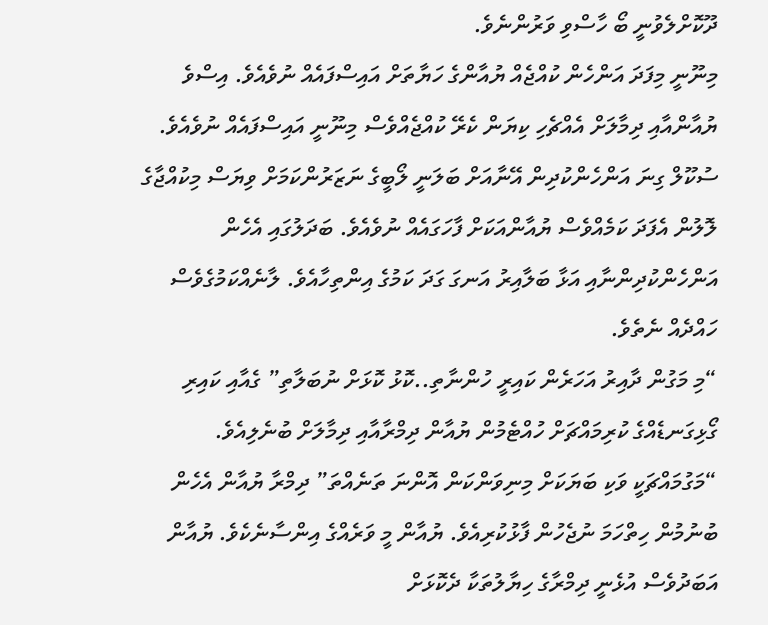ދޫކޮށްލެވުނީ ބޯ ހާސްވި ވަރުންނެވެ.
މިނޫނީ މިފަދަ އަންހެން ކުއްޖެއް ޔުއާންގެ ހަޔާތަށް އައިސްފައެއް ނުވެއެވެ. އިސްވެ ޔުއާންއާއި ދިމާލަށް އެއްޗެހި ކިޔަން ކެރޭ ކުއްޖެއްވެސް މިނޫނީ އައިސްފައެއް ނުވެއެވެ. ސުކޫލް ގިނަ އަންހެންކުދިން އޭނާއަށް ބަލަނީ ލޯބީގެ ނަޒަރުންކަމަށް ވިޔަސް މިކުއްޖާގެ ލޮލުން އެފަދަ ކަމެއްވެސް ޔުއާންއަކަށް ފާހަގައެއް ނުވެއެވެ. ބަދަލުގައި އެހެން އަންހެންކުދިންނާއި އަޅާ ބަލާއިރު އަނގަ ގަދަ ކަމުގެ އިންތިހާއެވެ. ލާނެއްކަމުގެވެސް ހައްދެއް ނެތެވެ.
“މި މަގުން ދާއިރު އަހަރެން ކައިރީ ހުންނާތި..ކޮޅު ކޮޅަށް ނުބަލާތި” ގެއާއި ކައިރި ގޯޅިގަނޑެއްގެ ކުރިމައްޗަށް ހުއްޓެމުން ޔުއާން ދިމްރާއާއި ދިމާލަށް ބުނެލިއެވެ.
“މަގުމައްޗަކީ ވަކި ބަޔަކަށް މިނިވަންކަން އޮންނަ ތަނެއްތަ” ދިމްރާ ޔުއާން އެހެން ބުނުމުން ހިތްހަމަ ނުޖެހުން ފާޅުކުރިއެވެ. ޔުއާން މީ ވަރެއްގެ އިންސާނެކެވެ. ޔުއާން އަބަދުވެސް އުޅެނީ ދިމްރާގެ ހިޔާލުތަކާ ދެކޮޅަށް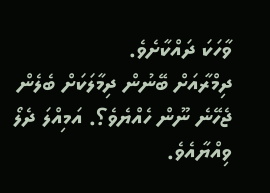ވާހަކަ ދައްކާށެވެ.
ދިމްރާއަށް ބޭނުން ދިމާލަކަށް ބެލެން ޖެހޭނެ ނޫން ހެއްޔެވެ؟. އަމިއްލަ ދެލޯ ވިއްޔާއެވެ.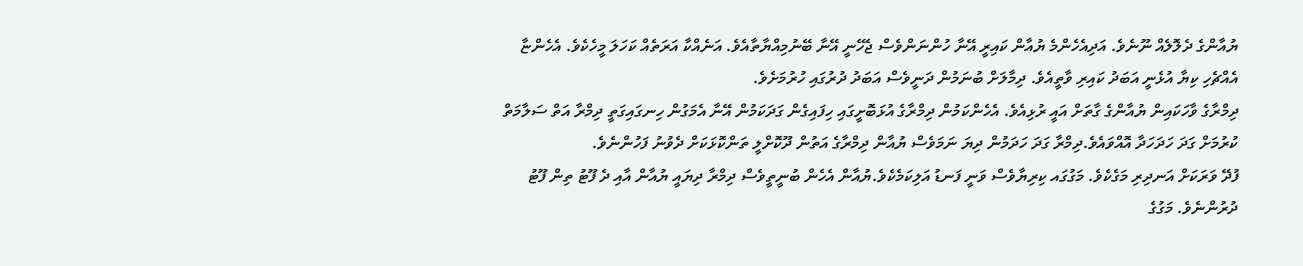ޔުއާންގެ ދެލޮލެއް ނޫނެވެ. އަދިއެހެންމެ ޔުއާން ކައިރީ އޭނާ ހުންނަންވެސް ޖެހޭނީ އޭނާ ބޭނުމިއްޔާތާއެވެ. އަނެއްކާ އަރަތެއް ކަހަލަ މީހެކެވެ. އެހެންޏާ އެއްޗެހި ކިޔާ އުޅެނީ އަބަދު ކައިރި ވާތީއެވެ. ދިމާލަށް ބުނަމުން ދަނީވެސް އަބަދު ދުރުގައި ހުރުމަށެވެ.
ދިމްރާގެ ވާހަކައިން ޔުއާންގެ ގާތަށް އައީ ރުޅިއެވެ. އެހެންކަމުން ދިމްރާގެ އުޅަބޮށީގައި ހިފައިގެން ގަދަކަމުން އޭނާ އެމަގުން ހިނގައިގަތީ ދިމްރާ އަތް ސަލާމަތް ކުރުމަށް ގަދަ ހަދަހަދާ އޮއްވައެވެ.ދިމްރާ ގަދަ ހަދަމުން ދިޔަ ނަމަވެސް ޔުއާން ދިމްރާގެ އަތުން ދޫކޮށްލީ ތަންކޮޅަކަށް ދެވުނު ފަހުންނެވެ.
ފުދޭ ވަރަކަށް އަނދިރި މަގެކެވެ. މަގުގައ ކިރިޔާވެސް ވަނީ ފަނޑު އަލިކަމެކެވެ.ޔުއާން އެހެން ބުނީތީވެސް ދިމްރާ ދިޔައީ ޔުއާން އާއި ދެ ފޫޓު ތިން ފޫޓު ދުރުންނެވެ. މަގުގެ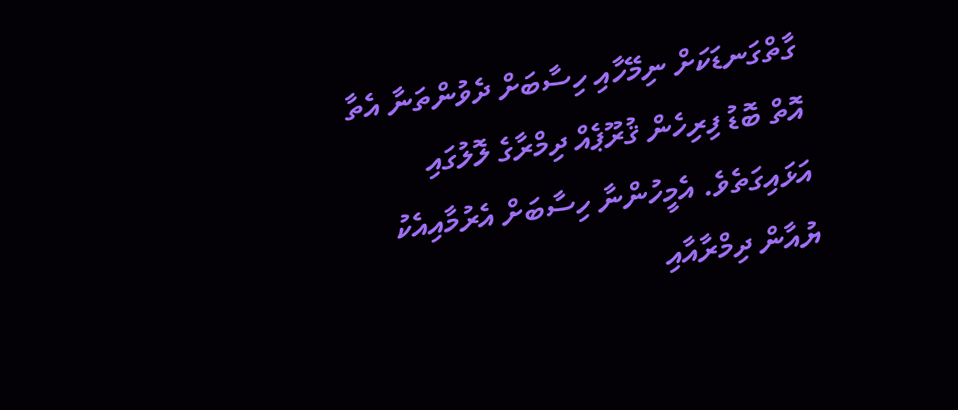ގާތްގަނޑަކަށް ނިމޭހާއި ހިސާބަށް ދެވުންތަނާ އެތާ އޮތް ބޮޑު ފިރިހެން ޤުރޫޕެއް ދިމްރާގެ ލޮލުގައި އަޅައިގަތެވެ. އެމީހުންނާ ހިސާބަށް އެރުމާއިއެކު ޔުއާން ދިމްރާއާއި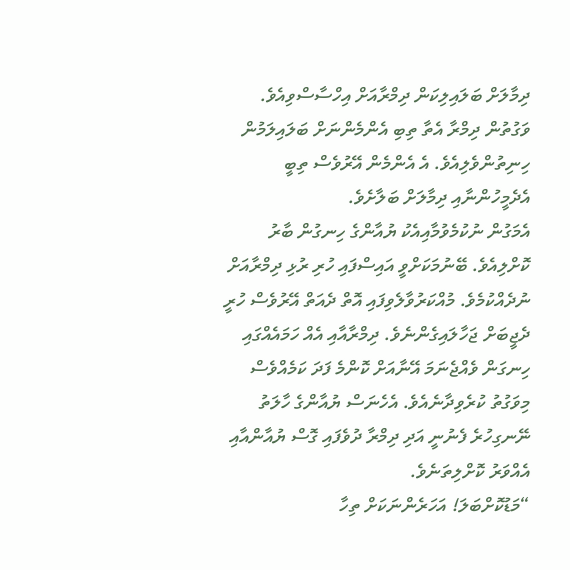ދިމާލަށް ބަލައިލިކަން ދިމްރާއަށް އިހްސާސްވިއެވެ. ވަގުތުން ދިމްރާ އެތާ ތިބި އެންމެންނަށް ބަލައިލަމުން ހިނިތުންވެލިއެވެ. އެ އެންމެން އޭރުވެސް ތިބީ އެދެމީހުންނާއި ދިމާލަށް ބަލާށެވެ.
އެމަގުން ނުކުމެވުމާއިއެކު ޔުއާންގެ ހިނގުން ބާރު ކޮށްލިއެވެ. ބޭނުމަކަށްވީ އައިސްފައި ހުރި ރުޅި ދިމްރާއަށް ނުދެއްކުމެވެ. މުއްކަރުވާލެވިފައި އޮތް ދެއަތް އޭރުވެސް ހުރީ ދެޖީބަށް ޖަހާލައިގެންނެވެ. ދިމްރާއާއި އެއް ހަމައެއްގައި ހިނގަން ވެއްޖެނަމަ އޭނާއަށް ކޮންމެ ފަދަ ކަމެއްވެސް މިވަގުތު ކުރެވިދާނެއެވެ. އެހެނަސް ޔުއާންގެ ހާލަތު ނޭނގިހުރެ ފެނުނީ އަދި ދިމްރާ ދުވެފައި ގޮސް ޔުއާންއާއި އެއްވަރު ކޮށްލިތަނެވެ.
“މަޑުކޮށްބަލަ! އަހަރެންނަކަށް ތިހާ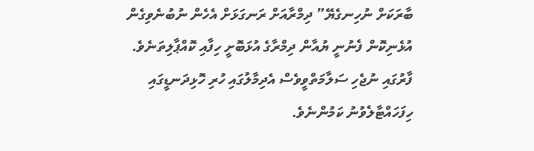ބާރަކަށް ނުހިނގެޔޭ” ދިމްރާއަށް ރަނގަޅަށް އެހެން ނުބުނެވިގެން އުޅެނިކޮން ފެނުނީ ޔުއާން ދިމްރާގެ އުޅަބޮށީ ހިފާއި ކޮއްޕާލިތަނެވެ. ފާރުގައި ނުޖެހި ސަލާމަތްވީވެސް އެދިމާލުގައި ހުރި ހޮޅިދަނޑީގައި ހިފަހައްޓާލެވުނު ކަމުންނެވެ.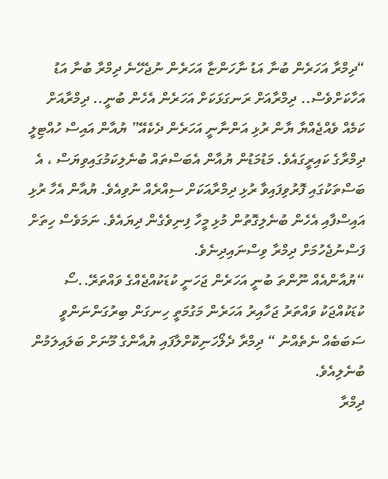“ދިމްރާ އަހަރެން ބުނާ އަޑު ނާހަންޏާ އަހަރެން ނުޖެހޭނެ ދިމްރާ ބުނާ އަޑު އަހާކަށްވެސް.. ދިމްރާއަށް ރަނގަޅަކަށް އަހަރެން އެހެން ބުނީ.. ދިމްރާއަށް ކަމެއް ވެއްޖެއްޔާ ޔާން ރުޅި އަންނާނީ އަހަރެން ދެކެއޭ” ޔުއާން އައިސް ހުއްޓިލީ ދިމްރާގެ ކައިރީގައެވެ. މަޑުމަޑުން ޔުއާން އެބަސްތައް ބުނެލިކަމުގައިވިޔަސް ، އެ ބަސްތަކުގައި ފޮރުވިފައިވާ ރުޅި ދިމްރާއަކަށް ސިއްރެއް ނުވިއެވެ. ޔުއާން އެހާ ރުޅި އައިސްފާއި އެހެން ބުނެލިގޮތުން މުޅި މީހާ ފިނިވެގެން ދިޔައެވެ. ނަމަވެސް ހިތަށް ފަސްނުޖެހުމަށް ދިމްރާ ވިސްނައިދިނެވެ.
“ޔުއާންއެއް ނޫންތަ ބުނީ އަހަރެން ޖަހަނީ ކުޑަކުއްޖެއްގެ ވައްތަރޭ..ސޯ ކުޑަކުއްޖަކު ވައްތަރު ޖަހާއިރު އަހަރެން މަގުމަތީ ހިނގަން ބިރުގަންނަންވީ ސަބަބެއް ނެތެއްނު “ ދިމްރާ ދެލޯހަނިކޮށްލާފައި ޔުއާންގެ މޫނަށް ބަލައިލަމުން ބުނެލިއެވެ.
ދިމްރާ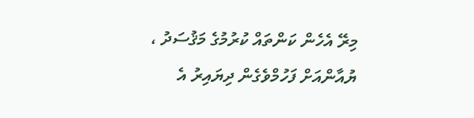މިރޭ އެހެން ކަންތައް ކުރުމުގެ މަޤުސަދު ، ޔުއާންއަށް ފަހުމްވެގެން ދިޔައިރު އެ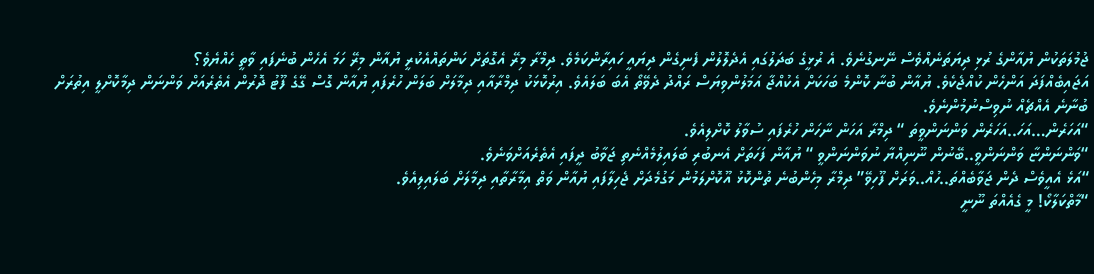ޖުމުލަތަކުން ޔުއާންގެ ރުޅި ދިޔަތަނެއްވެސް ނޭނގުނެވެ. އެ ރުޅީގެ ބަދަލުގައި އެދެލޮލުން ފެނިގެން ދިޔައީ ހައިރާންކަމެވެ. ދިމްރާ މިރޭ އެގޮތަށް ކަންތައްއެކުރީ ޔުއާން މިރޭ ހަމަ އެހެން ބުނެފައި ވާތީ ހެއްޔެވެ؟
އަޖައިބެއްފަދަ އަންހެން ކުއްޖެކެވެ. ޔުއާން ބުނާ ކޮންމެ ބަހަކަށް އެކުއްޖާ އަމަލުންވިޔަސް ރައްދު ދެވޭތޯ އެބަ ބަލައެވެ. އިރުކޮޅަކު ދިމްރާއާއި ދިމާލަށް ބަލަން ހުރެފައި ޔުއާން ގޮސް ގޭގެ ފޫޓު ދޮރުން އެތެރެއަށް ވަންނަން ދިމާކޮށްލީ އިތުރަށް ބުނާނެ އެއްޗެއް ނުވިސްނުމުންނެވެ.
“އަހަރެން…އަހަ..އަހަރެން ވަންނަންވީތަ “ ދިމްރާ އަހަން ނާހަން ހުރެފައި ސުވާލު ކޮށްލިއެވެ.
“ވަންނަންޏާ ވަންނަންވީ..ބޭނުން ނޫނިއްޔާ ނުވަންނަންވީ “ ޔުއާން ފަހަތަށް އެނބުރި ބަލައިލުމެއްނެތި ޖަވާބު ދީފައި އެތެރެއަށްވަނެވެ.
“އަޅެ އެއީވެސް ދެން ޖަވާބެއްތަ..ހުއް..ވަރަށް ފޫހިވޭ” ދިމްރާ މިހެންބުނެ ތުންކޮޅު އޫކޮށްލަމުން މަގުމެދަށް ޖެހިލާފައި ޔުއާން ވަތް އިމާރާތާއި ދިމާލަށް ބަލައިލިއެވެ.
“މާތްކަލާކޯ! މީ ގެއެއްތަ ނޫނީ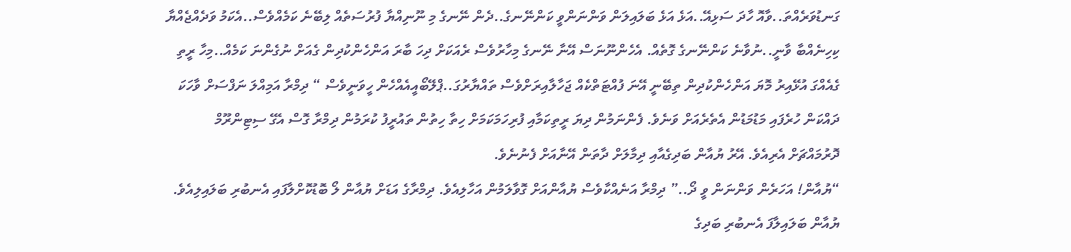ގަނޑުވަރެއްތަ..ވާއޮ ހާދަ ސަޅިއޭ..އަޅެ އަޅެ ބަލައިލަން ވަންނަންވީ ކަންނޭނގެ..ދެން ނޭނގެ މި ނޫނިއްޔާ ފުރުސަތެއް ލިބޭނެ ކަމެއްވެސް..އެކަމު ވަދެއްޖެއްޔާ ކިހިނެއްބާ ވާނީ..ނުވާނެ ކަންނޭނގެ ގޮތެއް. އެހެންނޫނަސް އޭނާ ނޭނގެ މިހާރުވެސް ރެއަކަށް ދިހަ ބާރަ އަންހެންކުދިން ގެއަށް ނުގެންނަ ކަމެއް..މިހާ ރީތި ގެއެއްގަ އުޅޭއިރު މޮޔަ އަންހެންކުދިން ތިބޭނީ އޭނަ ފުއްޓަތްކެއް ޖަހާލާއިރަށްވެސް ތައްޔާރުގަ..ޕްލޭބޯއީއެއްހެން ހީވަނީވެސް “ ދިމްރާ އަމިއްލަ ނަފްސަށް ވާހަކަ ދައްކަން ހުރެފައި މަޑުމަޑުން އެތެރެއަށް ވަނެވެ. ފެންނަމުން ދިޔަ ރީތިކަމާއި ފުރިހަމަކަމަށް ހިތާ ހިތުން ތައުރީފު ކުރަމުން ދިމްރާ ގޮސް އެގޭ ސިޓިންރޫމް ދޮރުމައްޗަށް އެރިއެވެ. އޭރު ޔުއާން ބަދިގެއާއި ދިމާލަށް ދާތަން އޭނާއަށް ފެނުނެވެ.
“ޔުއާން! އަހަރެން ވަންނަން ވީ ދޯ..” ދިމްރާ އަނެއްކާވެސް ޔުއާންއަށް ގޮވާލަމުން އަހާލިއެވެ. ދިމްރާގެ އަޑަށް ޔުއާން ލޯ ބޮޑުކޮށްލާފައި އެނބުރި ބަލައިލިއެވެ. ޔުއާން ބަލައިލާފަ އެނބުރި ބަދިގެ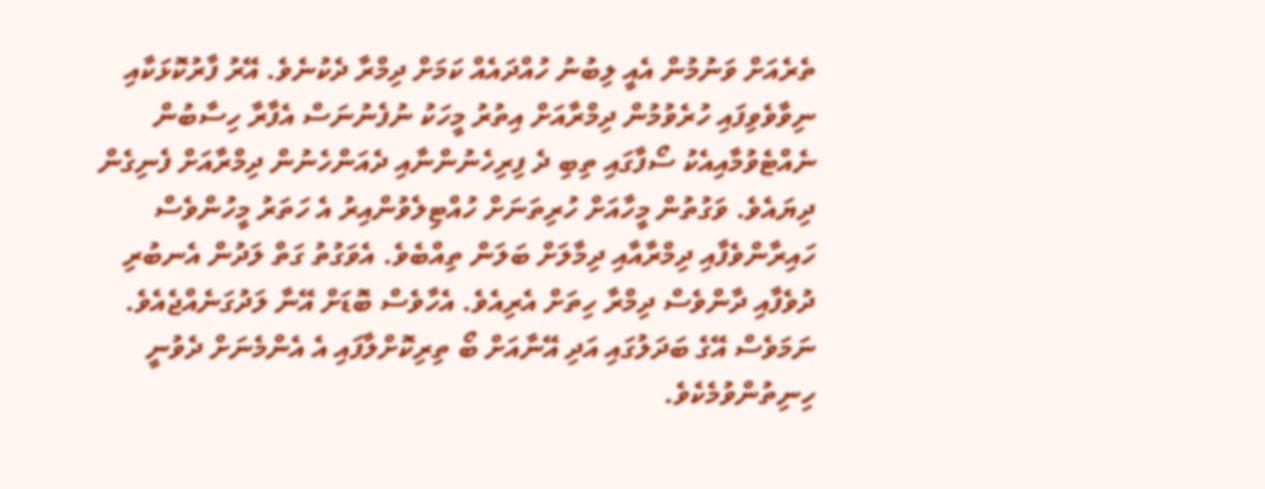ތެރެއަށް ވަނުމުން އެއީ ލިބުނު ހުއްދައެއް ކަމަށް ދިމްރާ ދެކުނެވެ. އޭރު ފާރުކޮޅަކާއި ނިވާވެވިފައި ހުރެވުމުން ދިމްރާއަށް އިތުރު މީހަކު ނުފެނުނަސް އެފާރާ ހިސާބުން ނެއްޓެވުމާއިއެކު ސޯފާގައި ތިބި ދެ ފިރިހެނުންނާއި ދެއަންހެނުން ދިމްރާއަށް ފެނިގެން ދިޔައެވެ. ވަގުތުން މީހާއަށް ހުރިތަނަށް ހުއްޓިލެވުންއިރު އެ ހަތަރު މީހުންވެސް ހައިރާންވެފާއި ދިމްރާއާއި ދިމާލަށް ބަލަން ތިއްބެވެ. އެވަގުތު ގަތް ލަދުން އެނބުރި ދުވެފާއި ދާންވެސް ދިމްރާ ހިތަށް އެރިއެވެ. އެހާވެސް ބޮޑަށް އޭނާ ލަދުގަނެއްޖެއެވެ. ނަމަވެސް އޭގެ ބަދަލުގައި އަދި އޭނާއަށް ބޯ ތިރިކޮށްލާފައި އެ އެންމެނަށް ދެވުނީ ހިނިތުންވުމެކެވެ.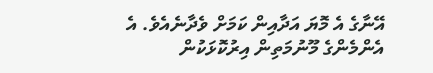އޭނާގެ އެ މޮޔަ އަދާއިން ކަމަށް ވެދާނެއެވެ. އެ އެންމެންގެ މޫނުމަތިން އިރުކޮޅަކުން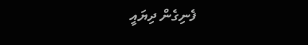ފެނިގެން ދިޔައީ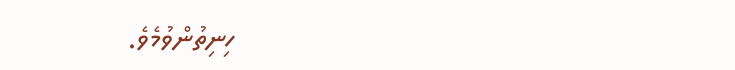ހިނިތުންވުމެވެ.